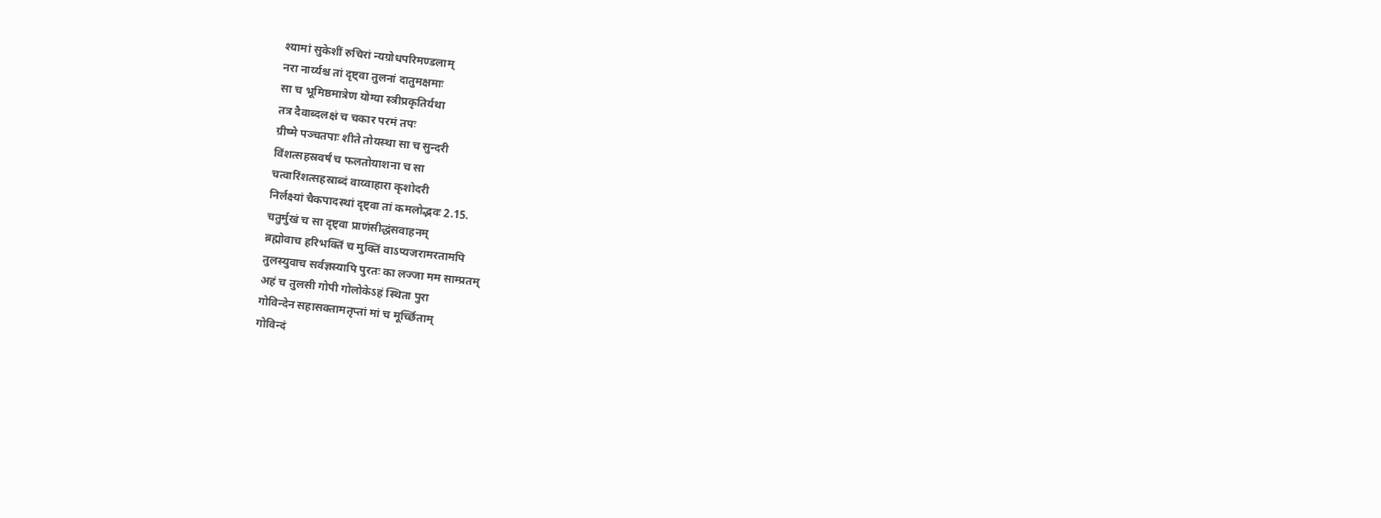श्यामां सुकेशीं रुचिरां न्यग्रोधपरिमण्डलाम्
नरा नार्य्यश्च तां दृष्ट्वा तुलनां दातुमक्षमाः
सा च भूमिष्ठमात्रेण योग्या स्त्रीप्रकृतिर्यथा
तत्र दैवाब्दलक्षं च चकार परमं तपः
ग्रीष्मे पञ्चतपाः शीते तोयस्था सा च सुन्दरी
विंशत्सहस्रवर्षं च फलतोयाशना च सा
चत्वारिंशत्सहस्राब्दं वाय्वाहारा कृशोदरी
निर्लक्ष्यां चैकपादस्थां दृष्ट्वा तां कमलोद्भवः 2.15.
चतुर्मुखं च सा दृष्ट्वा प्राणंसीद्धंसवाहनम्
ब्रह्मोवाच हरिभक्तिं च मुक्तिं वाऽप्यजरामरतामपि
तुलस्युवाच सर्वज्ञस्यापि पुरतः का लज्जा मम साम्प्रतम्
अहं च तुलसी गोपी गोलोकेऽहं स्थिता पुरा
गोविन्देन सहासक्तामतृप्तां मां च मूर्च्छिताम्
गोविन्दं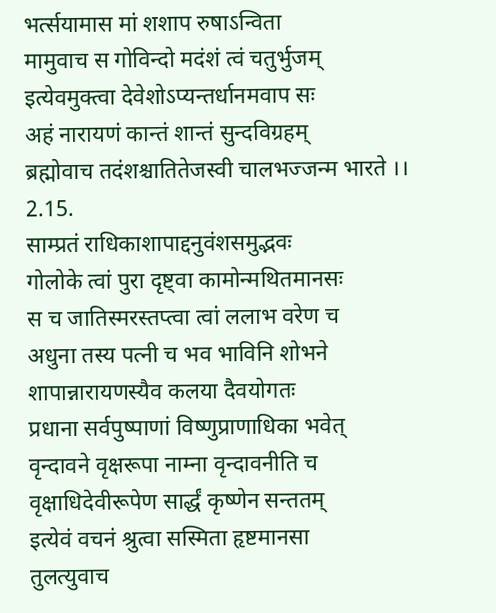भर्त्सयामास मां शशाप रुषाऽन्विता
मामुवाच स गोविन्दो मदंशं त्वं चतुर्भुजम्
इत्येवमुक्त्वा देवेशोऽप्यन्तर्धानमवाप सः
अहं नारायणं कान्तं शान्तं सुन्दविग्रहम्
ब्रह्मोवाच तदंशश्चातितेजस्वी चालभज्जन्म भारते ।। 2.15.
साम्प्रतं राधिकाशापाद्दनुवंशसमुद्भवः
गोलोके त्वां पुरा दृष्ट्वा कामोन्मथितमानसः
स च जातिस्मरस्तप्त्वा त्वां ललाभ वरेण च
अधुना तस्य पत्नी च भव भाविनि शोभने
शापान्नारायणस्यैव कलया दैवयोगतः
प्रधाना सर्वपुष्पाणां विष्णुप्राणाधिका भवेत्
वृन्दावने वृक्षरूपा नाम्ना वृन्दावनीति च
वृक्षाधिदेवीरूपेण सार्द्धं कृष्णेन सन्ततम्
इत्येवं वचनं श्रुत्वा सस्मिता हृष्टमानसा
तुलत्युवाच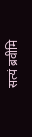सत्यं ब्रवीमि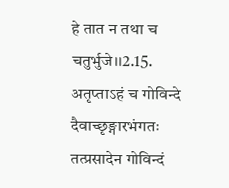हे तात न तथा च चतुर्भुजे।।2.15.
अतृप्ताऽहं च गोविन्दे दैवाच्छृङ्गारभंगतः
तत्प्रसादेन गोविन्दं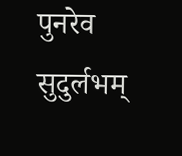पुनरेव सुदुर्लभम्